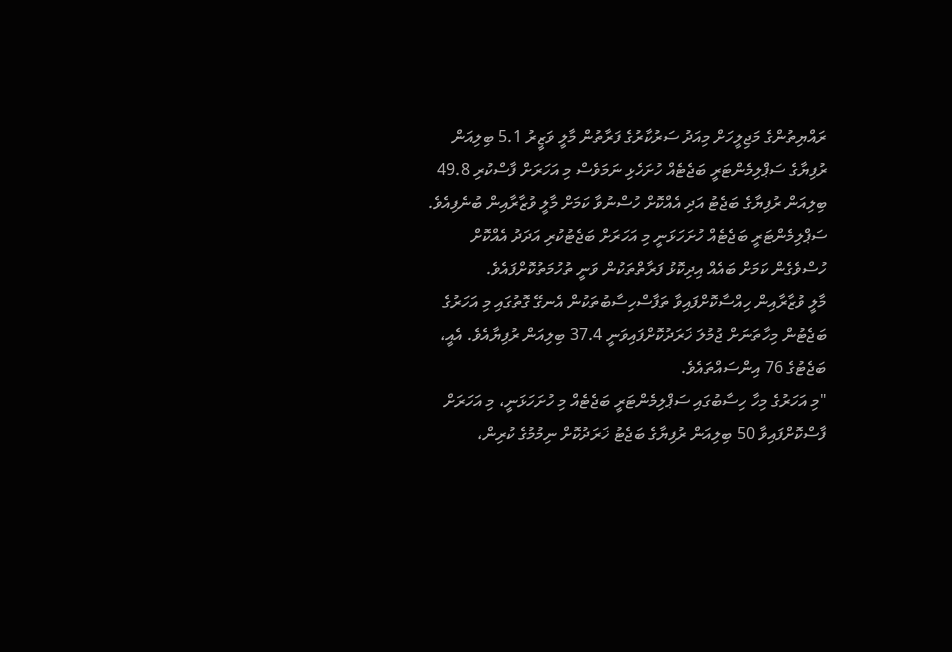ރައްޔިތުންގެ މަޖިލީހަށް މިއަދު ސަރުކާރުގެ ފަރާތުން މާލީ ވަޒީރު 5.1 ބިލިއަން ރުފިޔާގެ ސަޕްލިމެންޓަރީ ބަޖެޓެއް ހުށަހެޅި ނަމަވެސް މި އަހަރަށް ފާސްކުރި 49.8 ބިލިއަން ރުފިޔާގެ ބަޖެޓު އަދި އެއްކޮށް ހުސްނުވާ ކަމަށް މާލީ ވުޒާރާއިން ބުނެފިއެވެ.
ސަޕްލިމެންޓަރީ ބަޖެޓެއް ހުށަހަޅަނީ މި އަހަރަށް ބަޖެޓުކުރި އަދަދު އެއްކޮށް ހުސްވެގެން ކަމަށް ބައެއް އިދިކޮޅު ފަރާތްތަކުން ވަނީ ތުހުމަތުކޮށްފައެވެ.
މާލީ ވުޒާރާއިން ހިއްސާކޮށްފައިވާ ތަފާސްހިސާބުތަކުން އެނގޭ ގޮތުގައި މި އަހަރުގެ ބަޖެޓުން މިހާތަނަށް ޖުމުލަ ޚަރަދުކޮށްފައިވަނީ 37.4 ބިލިއަން ރުފިޔާއެވެ. އެއީ، ބަޖެޓުގެ 76 އިންސައްތައެވެ.
"މި އަހަރުގެ މިހާ ހިސާބުގައި ސަޕްލިމެންޓަރީ ބަޖެޓެއް މި ހުށަހަޅަނީ، މި އަހަރަށް ފާސްކޮށްފައިވާ 50 ބިލިއަން ރުފިޔާގެ ބަޖެޓު ޚަރަދުކޮށް ނިމުމުގެ ކުރިން،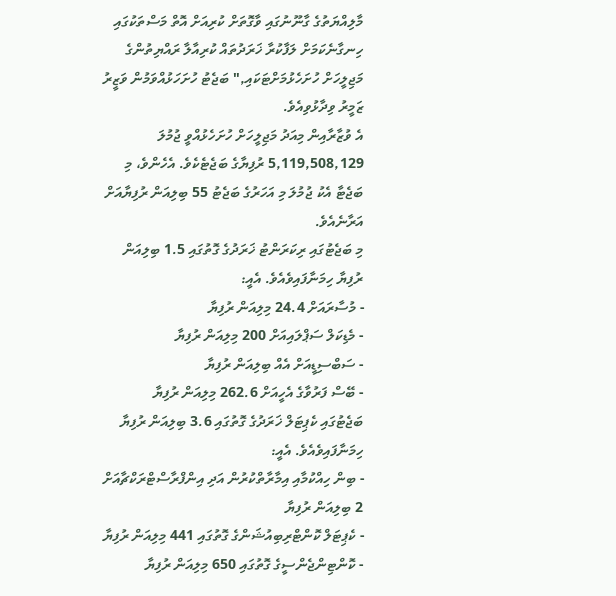މާލިއްޔަތުގެ ގާނޫނުގައި ވާގޮތަށް ކުރިއަށް އޮތް މަސްތަކުގައި ހިނގާނެކަމަށް ލަފާކުރާ ޚަރަދުތައް ކުރިއާލާ ރައްޔިތުންގެ މަޖިލީހަށް ހުށަހެޅުމަށްޓަކައި," ބަޖެޓު ހުށަހަޅުއްވަމުން ވަޒީރު ޒަމީރު ވިދާޅުވިއެވެ.
އެ ވުޒާރާއިން މިއަދު މަޖިލީހަށް ހުށަހެޅުއްވީ ޖުމުލަ 5,119,508,129 ރުފިޔާގެ ބަޖެޓެކެވެ. އެހެންވެ، މި ބަޖެޓާ އެކު ޖުމުލަ މި އަހަރުގެ ބަޖެޓު 55 ބިލިއަން ރުފިޔާއަށް އަރާނެއެވެ.
މި ބަޖެޓުގައި ރިކަރަންޓު ޚަރަދުގެ ގޮތުގައި 1.5 ބިލިއަން ރުފިޔާ ހިމަނާފައިވެއެވެ. އެއީ:
- މުސާރައަށް 24.4 މިލިއަން ރުފިޔާ
- މެޑިކަލް ސަޕްލައިއަށް 200 މިލިއަން ރުފިޔާ
- ސަބްސިޑީއަށް އެއް ބިލިއަން ރުފިޔާ
- ބޭސް ފަރުވާގެ އެހީއަށް 262.6 މިލިއަން ރުފިޔާ
ބަޖެޓުގައި ކެޕިޓަލް ޚަރަދުގެ ގޮތުގައި 3.6 ބިލިއަން ރުފިޔާ ހިމަނާފައިވެއެވެ. އެއީ:
- ބިން ހިއްކުމާއި އިމާރާތްކުރުން އަދި އިންފްރާސްޓްރަކްޗާއަށް 2 ބިލިއަން ރުފިޔާ
- ކެޕިޓަލް ކޮންޓްރިބިއުޝަންގެ ގޮތުގައި 441 މިލިއަން ރުފިޔާ
- ކޮންޓިންޖެންސީގެ ގޮތުގައި 650 މިލިއަން ރުފިޔާ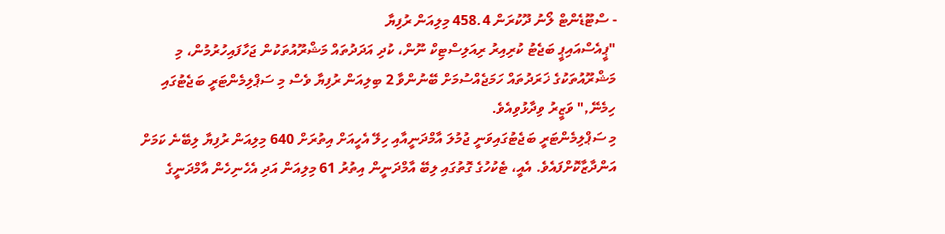- ސްޓޫޑެންޓް ލޯނު ދޫކުރަން 458.4 މިލިއަން ރުފިޔާ
"ޕީއެސްއައިޕީ ބަޖެޓު ކުރިއިރު ރިއަލިސްޓިކް ނޫން، ކުދި އަދަދުތައް މަޝްރޫއުތަކުން ޖަހާފައިހުރުމުން، މި މަޝްރޫއުތަކުގެ ޚަރަދުތައް ހަމަޖެއްސުމަށް ބޭނުންވާ 2 ބިލިއަން ރުފިޔާ ވެސް މި ސަޕްލިމެންޓަރީ ބަޖެޓުގައި ހިމެނޭ," ވަޒީރު ވިދާޅުވިއެވެ.
މި ސަޕްލިމެންޓަރީ ބަޖެޓުގައިވަނީ ޖުމުލަ އާމްދަނީއާއި ހިލޭ އެހީއަށް އިތުރަށް 640 މިލިއަން ރުފިޔާ ލިބޭނެ ކަމަށް އަންދާޒާކޮށްފައެވެ. އެއީ، ޓެކުހުގެ ގޮތުގައި ލިބޭ އާމްދަނީން އިތުރު 61 މިލިއަން އަދި އެހެނިހެން އާމްދަނީގެ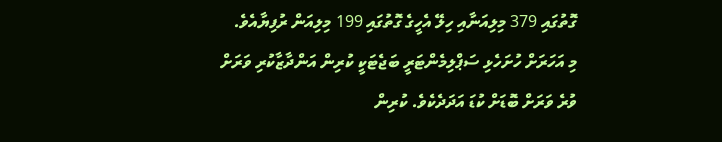ގޮތުގައި 379 މިލިއަނާއި ހިލޭ އެހީގެ ގޮތުގައި 199 މިލިއަން ރުފިޔާއެވެ.
މި އަހަރަށް ހުށަހެޅި ސަޕްލިމެންޓަރީ ބަޖެޓަކީ ކުރިން އަންދާޒާކުރި ވަރަށް ވުރެ ވަރަށް ބޮޑަށް ކުޑަ އަދަދެކެވެ. ކުރިން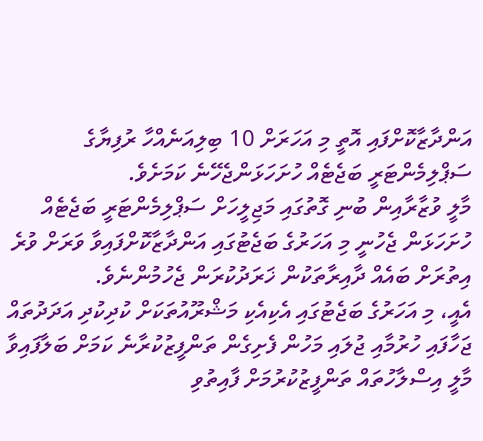އަންދާޒާކޮށްފައި އޮތީ މި އަހަރަށް 10 ބިލިއަނެއްހާ ރުފިޔާގެ ސަޕްލިމެންޓަރީ ބަޖެޓެއް ހުށަހަޅަންޖެހޭނެ ކަމަށެވެ.
މާލީ ވުޒާރާއިން ބުނި ގޮތުގައި މަޖިލީހަށް ސަޕްލިމެންޓަރީ ބަޖެޓެއް ހުށަހަޅަން ޖެހުނީ މި އަހަރުގެ ބަޖެޓުގައި އަންދާޒާކޮށްފައިވާ ވަރަށް ވުރެ އިތުރަށް ބައެއް ދާއިރާތަކުން ޚަރަދުކުރަން ޖެހުމުންނެވެ.
އެއީ، މި އަހަރުގެ ބަޖެޓުގައި އެކިއެކި މަޝްރޫއުތަކަށް ކުދިކުދި އަދަދުތައް ޖަހާފައި ހުރުމާއި ޖުލައި މަހުން ފެށިގެން ތަންފީޒުކުރާނެ ކަމަށް ބަލާފައިވާ މާލީ އިސްލާހުތައް ތަންފީޒުކުރުމަށް ފާއިތުވި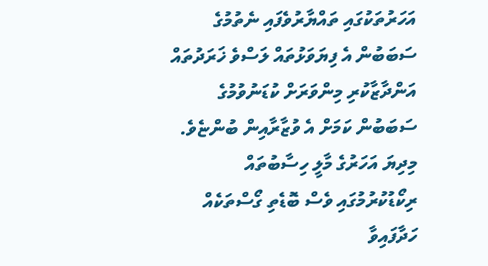އަހަރުތަކުގައި ތައްޔާރުވެފައި ނެތުމުގެ ސަބަބުން އެ ފިޔަވަޅުތައް ލަސްވެ ޚަރަދުތައް އަންދާޒާކުރި މިންވަރަށް ކުޑަނުވުމުގެ ސަބަބުން ކަމަށް އެ ވުޒާރާއިން ބުންޏެވެ.
މިދިޔަ އަހަރުގެ މާލީ ހިސާބުތައް ރިކޯޑުކުރުމުގައި ވެސް ބޮޑެތި ގޯސްތަކެއް ހަދާފައިވާ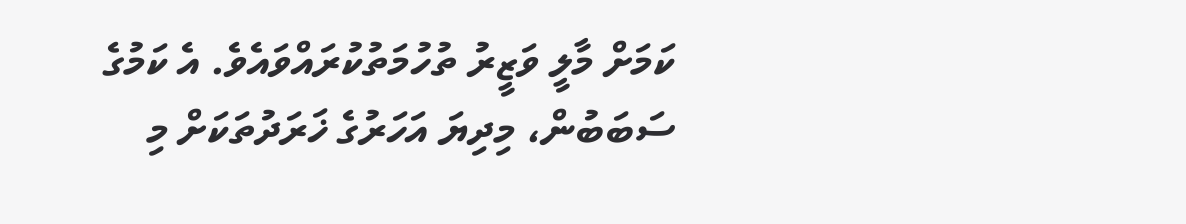ކަމަށް މާލީ ވަޒީރު ތުހުމަތުކުރައްވައެވެ. އެ ކަމުގެ ސަބަބުން، މިދިޔަ އަހަރުގެ ޚަރަދުތަކަށް މި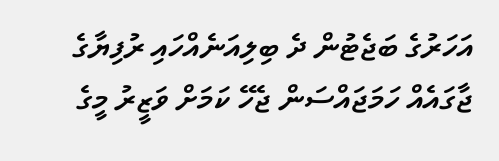އަހަރުގެ ބަޖެޓުން ދެ ބިލިއަނެއްހައި ރުފިޔާގެ ޖާގައެއް ހަމަޖައްސަން ޖެހޭ ކަމަށް ވަޒީރު މީގެ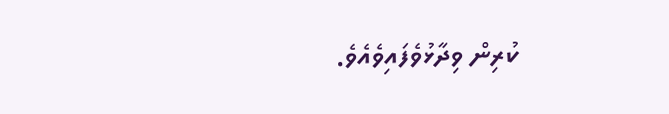ކުރިން ވިދާޅުވެފައިވެއެވެ.